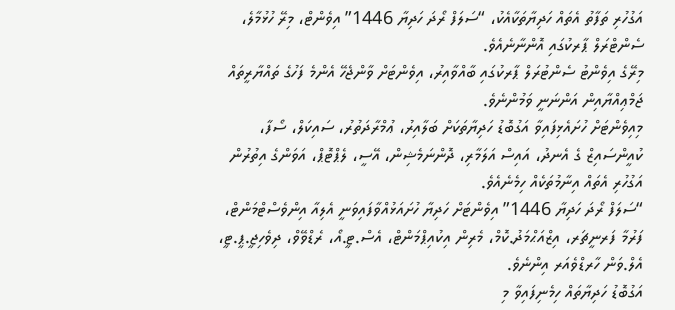އަގުހުރި ތަފާތު އެތައް ހަދިޔާތަކާއެކު، “ސަލަފް ރޯދަ ހަދިޔާ 1446” އިވެންޓް، މިރޭ ހުޅުމާލެ، ސެންޓްރަލް ޕާރކުގައި އޮންނާނެއެވެ.
މިރޭގެ އިވެންޓު ސެންޓުރަލް ޕާރކުގައި ބާއްވާއިރު، އިވެންޓަށް ވާންޖެހޭ އެންމެ ފަހުގެ ތައްޔާރީތައް ޖަމްޢިއްޔާއިން އަންނަނީ ވަމުންނެވެ.
މިއިވެންޓަށް ހުށައެޅިފައިވާ އަގުބޮޑު ހަދިޔާތަކަށް ބަލާއިރު، ޢުމްރާދަތުރު، ސައިކަލް، ސޯފާ، ކުއީންސައިޒް ގެ އެނދު، އައިސް އަލަމާރި، ދޮންނަމެޝިން، އޭސީ، ލެޕްޓޮޕް، އަވަންގެ އިތުރުން އަގުހުރި އެތައް އިނާމުތަކެއް ހިމެނެއެވެ.
“ސަލަފް ރޯދަ ހަދިޔާ 1446” އިވެންޓަށް ހަދިޔާ ހުށައަޅުއްވާފައިވަނީ އެލިއާ އިންވެސްޓްމަންޓް، ފަރުމާ ފަރނީޗަރ، އިޒްއަޙްމަދު.ކޮމް، މެރިން އިކުއިޕްމަންޓް، އެސް.ޓީ.އޯ، ރެޑްވޭވް، ދިވެހިޖީ.ޕީ.ޓީ، އެލް.ވަން ހާރޑްވެއަރ އިންނެވެ.
އަގުބޮޑު ހަދިޔާތައް ހިމެނިފައިވާ މި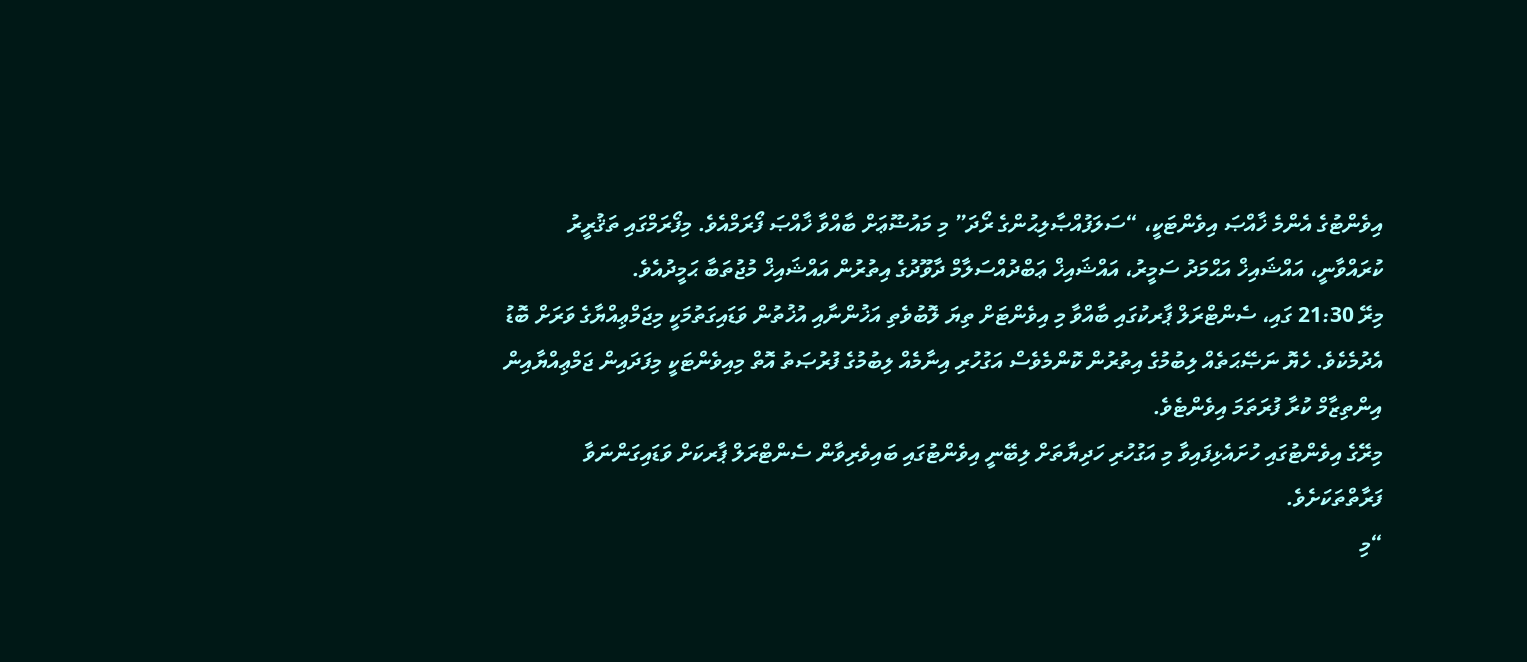އިވެންޓުގެ އެންމެ ޚާއްޞަ އިވެންޓަކީ، “ސަލަފުއްޞާލިޙުންގެ ރޯދަ” މި މައުޟޫޢަށް ބާއްވާ ޚާއްޞަ ފޯރަމްއެވެ. މިފޯރަމްގައި ތަޤުރީރު ކުރައްވާނީ، އައްޝައިޚް އަޙްމަދު ސަމީރު، އައްޝައިޚް ޢަބްދުއްސަލާމް ދާވޫދުގެ އިތުރުން އައްޝައިޚް މުޖުތަބާ ޙަމީދުއެވެ.
މިރޭ 21:30 ގައި، ސެންޓްރަލް ޕާރކުގައި ބާއްވާ މި އިވެންޓަށް ތިޔަ ލޮބުވެތި އަޚުންނާއި އުޚުތުން ވަޑައިގަތުމަކީ މިޖަމްޢިއްޔާގެ ވަރަށް ބޮޑު އެދުމެކެވެ. ހެޔޮ ނަޞޭޙަތެއް ލިބުމުގެ އިތުރުން ކޮންމެވެސް އަގުހުރި އިނާމެއް ލިބުމުގެ ފުރުޞަތު އޮތް މިއިވެންޓަކީ މިފަދައިން ޖަމްޢިއްޔާއިން އިންތިޒާމް ކުރާ ފުރަތަމަ އިވެންޓެވެ.
މިރޭގެ އިވެންޓުގައި ހުށައެޅިފައިވާ މި އަގުހުރި ހަދިޔާތަށް ލިބޭނީ އިވެންޓުގައި ބައިވެރިވާން ސެންޓްރަލް ޕާރކަށް ވަޑައިގަންނަވާ ފަރާތްތަކަށެވެ.
“މި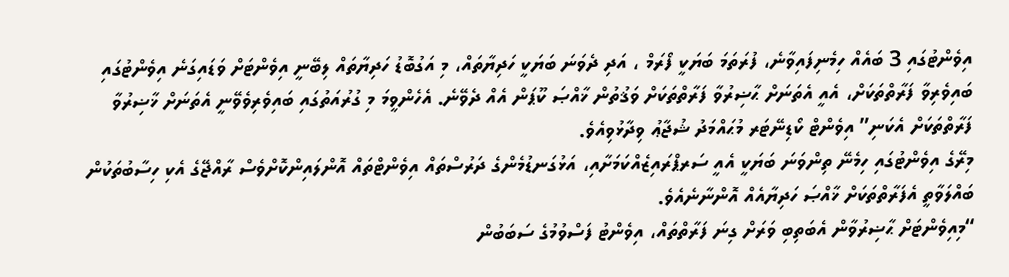އިވެންޓުގައި 3 ބައެއް ހިމެނިފައިވާނެ، ފުރަތަމަ ބަޔަކީ ފޯރަމް ، އަދި ދެވަނަ ބަޔަކީ ހަދިޔާތައް، މި އަގުބޮޑު ހަދިޔާތައް ލިބޭނީ އިވެންޓަށް ވަޑައިގަނެ އިވެންޓުގައި ބައިވެރިވާ ފަރާތްތަކަށް، އެއީ އެތަނަށް ޙާޟިރުވާ ފަރާތްތަކަށް ވަޤުތުން ޚާއްޞަ ކޫޕަން އެއް ދެވޭނެ. އެހެންވީމަ މި ގުރުއަތުގައި ބައިވެރިވެވޭނީ އެތަނަށް ޚާޟިރުވާ ފަރާތްތަކަށް އެކަނި” އިވެންޓް ކޯޑިނޭޓަރ މުޙައްމަދު ޝުޖާޢު ވިދާޅުވިއެވެ.
މިރޭގެ އިވެންޓުގައި ހިމެނޭ ތިންވަނަ ބަޔަކީ އެއީ ސަރޕްރައިޒެއްކަމަށާއި، އަޅުގަނޑުމެންގެ ދަރުސްތައް އިވެންޓްތައް އޮންލައިންކޮށްވެސް ރާއްޖޭގެ އެކި ހިސާބުތަކުން ބައްލަވާތީ އެފަރާތްތަކަށް ޚާއްޞަ ހަދިޔާއެއް އޮންނާނެއެވެ.
“މިއިވެންޓަށް ޙާޟިރުވާން އެބަތިބި ވަރަށް ގިނަ ފަރާތްތައް، އިވެންޓު ފަސްވުމުގެ ސަބަބުން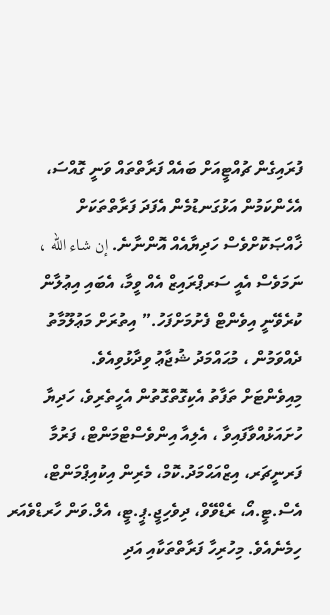ފުރައިގެން ޗުއްޓީއަށް ބައެއް ފަރާތްތައް ވަނީ ގޮއްސަ، އެހެންކަމުން އަޅުގަނޑުމެން އެފަދަ ފަރާތްތަކަށް ޚާއްޞަކޮށްވެސް ހަދިޔާއެއް އޮންނާނެ. إن شاء الله ، ނަމަވެސް އެއީ ސަރޕްރައިޒް އެއް ވީމާ، އެބައި އިޢުލާން ކުރެވޭނީ އިވެންޓް ފެށުމަށްފަހު.” އިތުރަށް މަޢުލޫމާތު ދެއްވަމުން ، މުޙައްމަދު ޝުޖާޢު ވިދާޅުވިއެވެ.
މިއިވެންޓަށް ތަފާތު އެކިގޮތްގޮތުން އެހީތެރިވެ، ހަދިޔާ ހުށައަޅުއްވާފައިވާ ، އެލިއާ އިންވެސްޓްމަންޓް، ފަރުމާ ފަރނީޗަރ، އިޒްއަޙްމަދު.ކޮމް، މެރިން އިކުއިޕްމަންޓް، އެސް.ޓީ.އޯ، ރެޑްވޭވް، ދިވެހިޖީ.ޕީ.ޓީ، އެލް.ވަން ހާރޑްވެއަރ ހިމެނެއެވެ. މިހުރިހާ ފަރާތްތަކާއި އަދި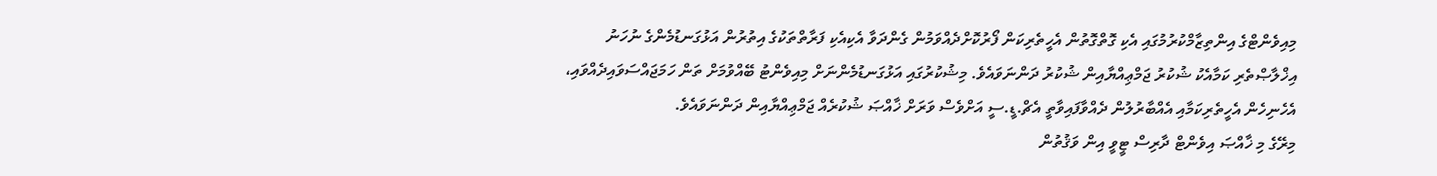މިއިވެންޓްގެ އިންތިޒާމްކުރުމުގައި އެކި ގޮތްގޮތުން އެހީތެރިކަން ފޯރުކޮށްދެއްވަމުން ގެންދަވާ އެކިއެކި ފަރާތްތަކުގެ އިތުރުން އަޅުގަނޑުމެންގެ ނުހަނު އިޚްލާޞްތެރި ކަމާއެކު ޝުކުރު ޖަމްޢިއްޔާއިން ޝުކުރު ދަންނަވައެވެ. މިޝުކުރުގައި އަޅުގަނޑުމެންނަށް މިއިވެންޓު ބޭއްވުމަށް ތަން ހަމަޖައްސަވައިދެއްވައި، އެހެނިހެން އެހީތެރިކަމާއި އެއްބާރުލުން ދެއްވާފައިވާތީ އެޗް.ޑީ.ސީ އަށްވެސް ވަރަށް ޚާއްޞަ ޝުކުރެއް ޖަމްޢިއްޔާއިން ދަންނަވައެވެ.
މިރޭގެ މި ޚާއްޞަ އިވެންޓް ދާރިސް ޓީވީ އިން ވަޤުތުން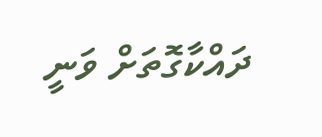ދައްކާގޮތަށް ވަނީ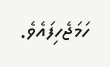ހަމަޖެހިފައެވެ.